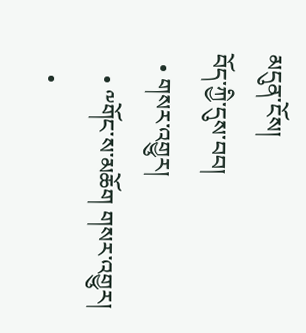མདུན་ངོས།
བོད་ཀྱི་དུས་བབ།
  • གསར་འགྱུར།
    • ༸གོང་ས་མཆོག གསར་འགྱུར།
    •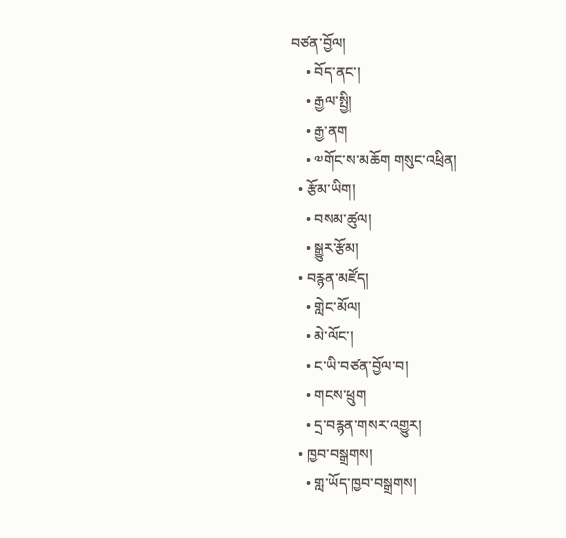བཙན་བྱོལ།
    • བོད་ནང་།
    • རྒྱལ་སྤྱི།
    • རྒྱ་ནག
    • ༧གོང་ས་མཆོག གསུང་འཕྲིན།
  • རྩོམ་ཡིག།
    • བསམ་ཚུལ།
    • སྒྱུར་རྩོམ།
  • བརྙན་མཛོད།
    • གླེང་མོལ།
    • མེ་ལོང་།
    • ང་ཡི་བཙན་བྱོལ་བ།
    • གངས་ཕྲུག
    • དྲ་བརྙན་གསར་འགྱུར།
  • ཁྱབ་བསྒྲགས།
    • གླ་ཡོད་ཁྱབ་བསྒྲགས།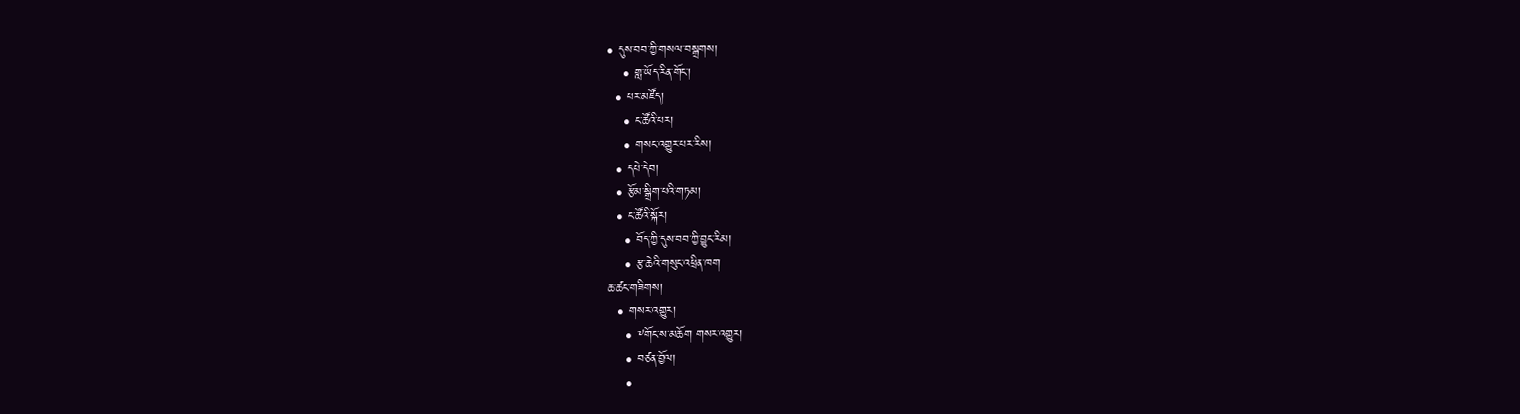• དུས་བབ་ཀྱི་གསལ་བསྒྲགས།
    • གླ་ཡོད་རིན་གོང་།
  • པར་མཛོད།
    • ང་ཚོའི་པར།
    • གསང་འགྱུར་པར་རིས།
  • དཔེ་དེབ།
  • རྩོམ་སྒྲིག་པའི་གཏམ།
  • ང་ཚོའི་སྐོར།
    • བོད་ཀྱི་དུས་བབ་ཀྱི་བྱུང་རིམ།
    • རྩ་ཆེའི་གསུང་འཕྲིན་ཁག
ཆ་ཚང་གཟིགས།
  • གསར་འགྱུར།
    • ༸གོང་ས་མཆོག གསར་འགྱུར།
    • བཙན་བྱོལ།
    •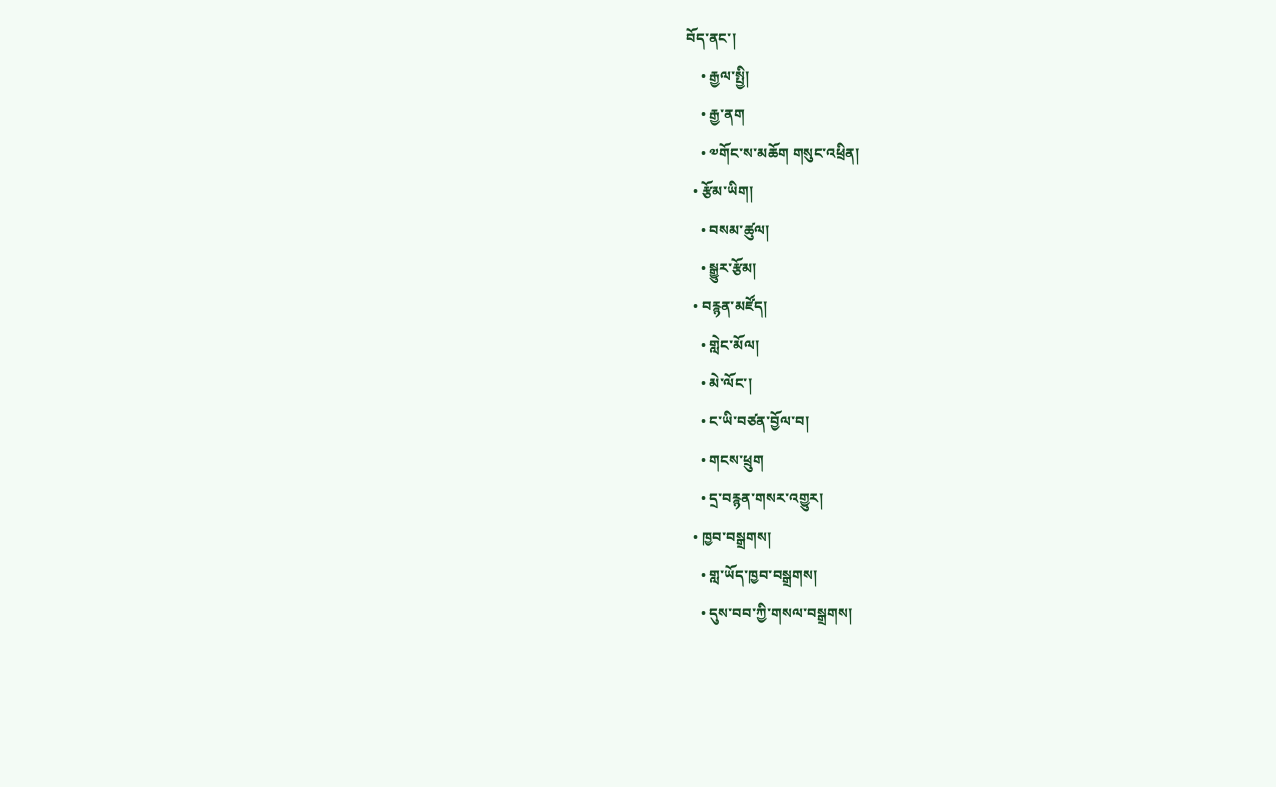བོད་ནང་།
    • རྒྱལ་སྤྱི།
    • རྒྱ་ནག
    • ༧གོང་ས་མཆོག གསུང་འཕྲིན།
  • རྩོམ་ཡིག།
    • བསམ་ཚུལ།
    • སྒྱུར་རྩོམ།
  • བརྙན་མཛོད།
    • གླེང་མོལ།
    • མེ་ལོང་།
    • ང་ཡི་བཙན་བྱོལ་བ།
    • གངས་ཕྲུག
    • དྲ་བརྙན་གསར་འགྱུར།
  • ཁྱབ་བསྒྲགས།
    • གླ་ཡོད་ཁྱབ་བསྒྲགས།
    • དུས་བབ་ཀྱི་གསལ་བསྒྲགས།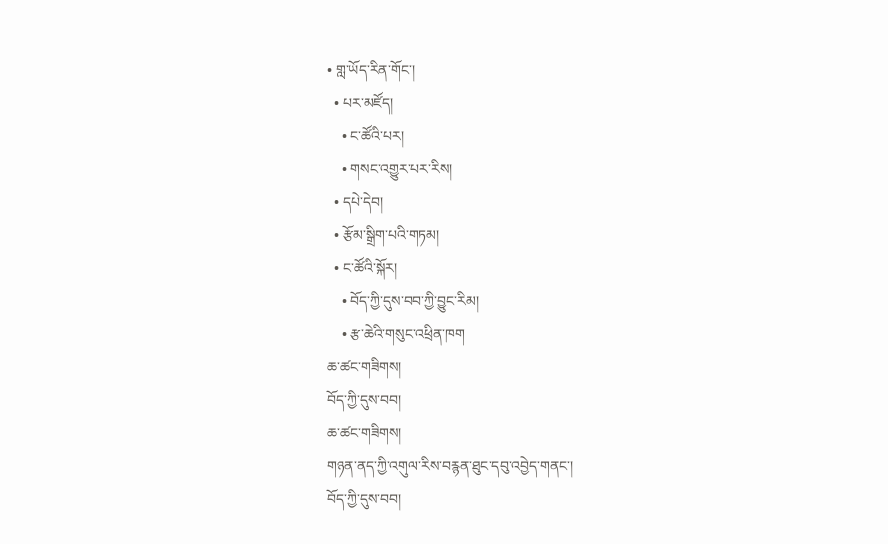• གླ་ཡོད་རིན་གོང་།
  • པར་མཛོད།
    • ང་ཚོའི་པར།
    • གསང་འགྱུར་པར་རིས།
  • དཔེ་དེབ།
  • རྩོམ་སྒྲིག་པའི་གཏམ།
  • ང་ཚོའི་སྐོར།
    • བོད་ཀྱི་དུས་བབ་ཀྱི་བྱུང་རིམ།
    • རྩ་ཆེའི་གསུང་འཕྲིན་ཁག
ཆ་ཚང་གཟིགས།
བོད་ཀྱི་དུས་བབ།
ཆ་ཚང་གཟིགས།
གཉན་ནད་ཀྱི་འགུལ་རིས་བརྙན་ཐུང་དབུ་འབྱེད་གནང་།
བོད་ཀྱི་དུས་བབ།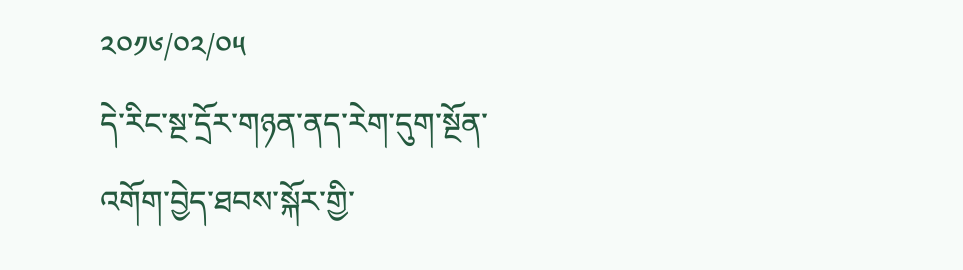༢༠༡༦/༠༢/༠༥
དེ་རིང་སྔ་དྲོར་གཉན་ནད་རེག་དུག་སྔོན་འགོག་བྱེད་ཐབས་སྐོར་གྱི་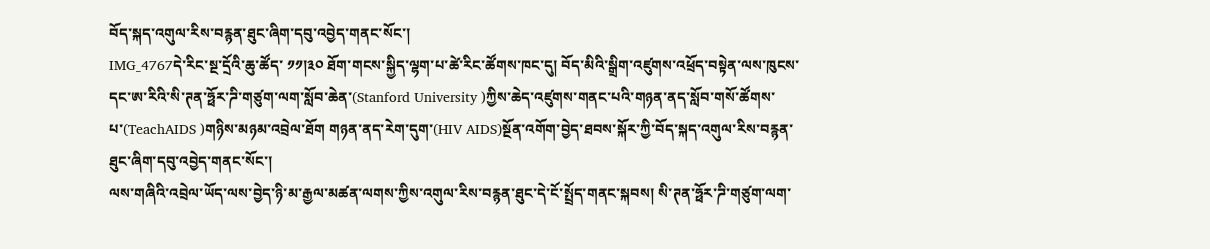བོད་སྐད་འགུལ་རིས་བརྙན་ཐུང་ཞིག་དབུ་འབྱེད་གནང་སོང་།
IMG_4767དེ་རིང་སྔ་དྲོའི་ཆུ་ཚོད་ ༡༡།༣༠ ཐོག་གངས་སྐྱིད་ལྷག་པ་ཚེ་རིང་ཚོགས་ཁང་དུ། བོད་མིའི་སྒྲིག་འཛུགས་འཕྲོད་བསྟེན་ལས་ཁུངས་དང་ཨ་རིའི་སི་ཊན་ཧྥོར་ཌི་གཙུག་ལག་སློབ་ཆེན་(Stanford University )ཀྱིས་ཆེད་འཛུགས་གནང་པའི་གཉན་ནད་སློབ་གསོ་ཚོགས་པ་(TeachAIDS )གཉིས་མཉམ་འབྲེལ་ཐོག གཉན་ནད་རེག་དུག་(HIV AIDS)སྔོན་འགོག་བྱེད་ཐབས་སྐོར་ཀྱི་བོད་སྐད་འགུལ་རིས་བརྙན་ཐུང་ཞིག་དབུ་འབྱེད་གནང་སོང་།
ལས་གཞིའི་འབྲེལ་ཡོད་ལས་བྱེད་ཉི་མ་རྒྱལ་མཚན་ལགས་ཀྱིས་འགུལ་རིས་བརྙན་ཐུང་དེ་ངོ་སྤྲོད་གནང་སྐབས། སི་ཊན་ཧྥོར་ཌི་གཙུག་ལག་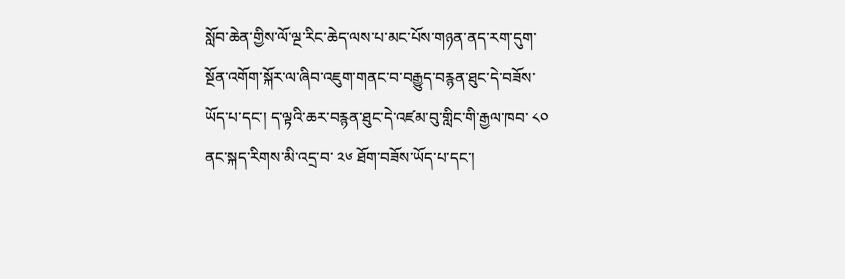སློབ་ཆེན་གྱིས་ལོ་ལྔ་རིང་ཆེད་ལས་པ་མང་པོས་གཉན་ནད་རག་དུག་སྔོན་འགོག་སྐོར་ལ་ཞིབ་འཇུག་གནང་བ་བརྒྱུད་བརྙན་ཐུང་དེ་བཟོས་ཡོད་པ་དང་། ད་ལྟའི་ཆར་བརྙན་ཐུང་དེ་འཛམ་བུ་གླིང་གི་རྒྱལ་ཁབ་ ༨༠ ནང་སྐད་རིགས་མི་འདྲ་བ་ ༢༦ ཐོག་བཟོས་ཡོད་པ་དང་།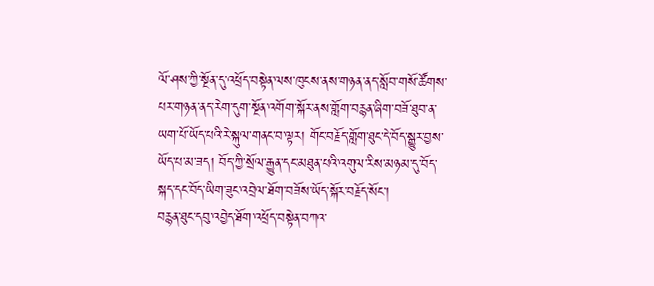ལོ་ཤས་ཀྱི་སྔོན་དུ་འཕྲོད་བསྟེན་ལས་ཁུངས་ནས་གཉན་ནད་སློབ་གསོ་ཚོགས་པར་གཉན་ནད་རེག་དུག་སྔོན་འགོག་སྐོར་ནས་གློག་བརྙན་ཞིག་བཟོ་ཐུབ་ན་ཡག་པོ་ཡོད་པའི་རེ་སྐུལ་གནང་བ་ལྟར། གོང་བརྗོད་གློག་ཐུང་དེ་བོད་སྒྱུར་བྱས་ཡོད་པ་མ་ཟད། བོད་ཀྱི་སྲོལ་རྒྱུན་དང་མཐུན་པའི་འགུལ་རིས་མཉམ་དུ་བོད་སྐད་དང་བོད་ཡིག་ཟུང་འབྲེལ་ཐོག་བཟོས་ཡོད་སྐོར་བརྗོད་སོང་།
བརྙན་ཐུང་དབུ་འབྱེད་ཐོག་འཕྲོད་བསྟེན་བཀའ་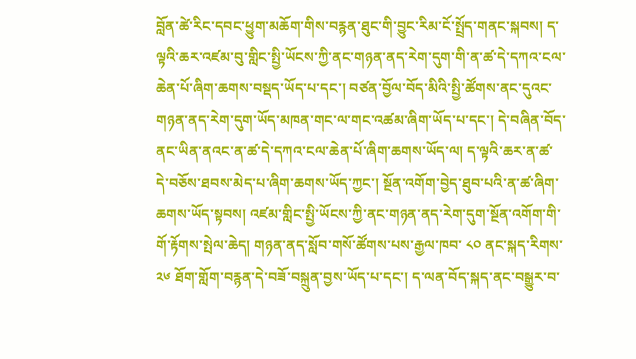བློན་ཚེ་རིང་དབང་ཕྱུག་མཆོག་གིས་བརྙན་ཐུང་གི་བྱུང་རིམ་ངོ་སྤྲོད་གནང་སྐབས། ད་ལྟའི་ཆར་འཛམ་བུ་གླིང་སྤྱི་ཡོངས་ཀྱི་ནང་གཉན་ནད་རེག་དུག་གི་ན་ཚ་དེ་དཀའ་ངལ་ཆེན་པོ་ཞིག་ཆགས་བསྡད་ཡོད་པ་དང་། བཙན་བྱོལ་བོད་མིའི་སྤྱི་ཚོགས་ནང་དུའང་གཉན་ནད་རེག་དུག་ཡོད་མཁན་གང་ལ་གང་འཚམ་ཞིག་ཡོད་པ་དང་། དེ་བཞིན་བོད་ནང་ཡིན་ནའང་ན་ཚ་དེ་དཀའ་ངལ་ཆེན་པོ་ཞིག་ཆགས་ཡོད་ལ། ད་ལྟའི་ཆར་ན་ཚ་དེ་བཅོས་ཐབས་མེད་པ་ཞིག་ཆགས་ཡོད་ཀྱང་། སྔོན་འགོག་བྱེད་ཐུབ་པའི་ན་ཚ་ཞིག་ཆགས་ཡོད་སྟབས། འཛམ་གླིང་སྤྱི་ཡོངས་ཀྱི་ནང་གཉན་ནད་རེག་དུག་སྔོན་འགོག་གི་གོ་རྟོགས་སྤེལ་ཆེད། གཉན་ནད་སློབ་གསོ་ཚོགས་པས་རྒྱལ་ཁབ་ ༨༠ ནང་སྐད་རིགས་ ༢༦ ཐོག་གློག་བརྙན་དེ་བཟོ་བསྐྲུན་བྱས་ཡོད་པ་དང་། ད་ལན་བོད་སྐད་ནང་བསྒྱུར་བ་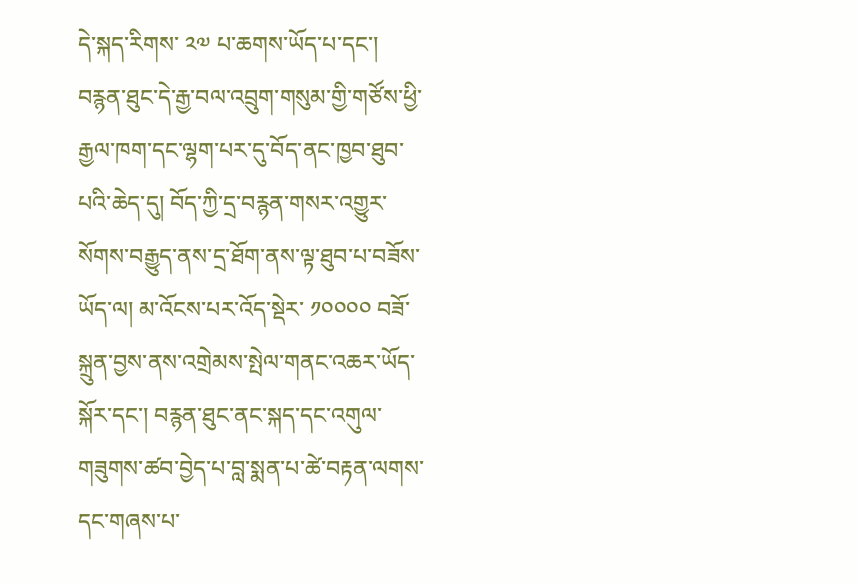དེ་སྐད་རིགས་ ༢༧ པ་ཆགས་ཡོད་པ་དང་། བརྙན་ཐུང་དེ་རྒྱ་བལ་འབྲུག་གསུམ་གྱི་གཙོས་ཕྱི་རྒྱལ་ཁག་དང་ལྷག་པར་དུ་བོད་ནང་ཁྱབ་ཐུབ་པའི་ཆེད་དུ། བོད་ཀྱི་དྲ་བརྙན་གསར་འགྱུར་སོགས་བརྒྱུད་ནས་དྲ་ཐོག་ནས་ལྟ་ཐུབ་པ་བཟོས་ཡོད་ལ། མ་འོངས་པར་འོད་སྡེར་ ༡༠༠༠༠ བཟོ་སྐྲུན་བྱས་ནས་འགྲེམས་སྤེལ་གནང་འཆར་ཡོད་སྐོར་དང་། བརྙན་ཐུང་ནང་སྐད་དང་འགུལ་གཟུགས་ཚབ་བྱེད་པ་བླ་སྨན་པ་ཚེ་བརྟན་ལགས་དང་གཞས་པ་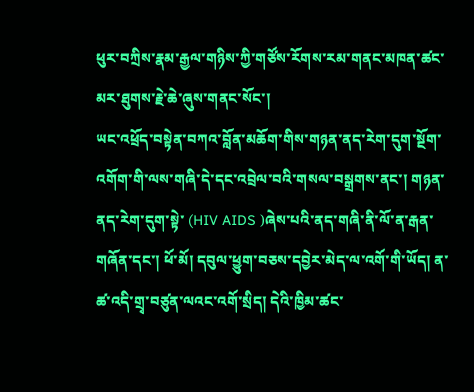ཕུར་བཀྲིས་རྣམ་རྒྱལ་གཉིས་ཀྱི་གཙོས་རོགས་རམ་གནང་མཁན་ཚང་མར་ཐུགས་རྗེ་ཆེ་ཞུས་གནང་སོང་།
ཡང་འཕྲོད་བསྟེན་བཀའ་བློན་མཆོག་གིས་གཉན་ནད་རེག་དུག་སྔོག་འགོག་གི་ལས་གཞི་དེ་དང་འབྲེལ་བའི་གསལ་བསྒྲགས་ནང་། གཉན་ནད་རེག་དུག་སྟེ་ (HIV AIDS )ཞེས་པའི་ནད་གཞི་ནི་ལོ་ན་རྒན་གཞོན་དང་། ཕོ་མོ། དབུལ་ཕྱུག་བཅས་དབྱེར་མེད་ལ་འགོ་གི་ཡོད། ན་ཚ་འདི་གྲྭ་བཙུན་ལའང་འགོ་སྲིད། དེའི་ཁྱིམ་ཚང་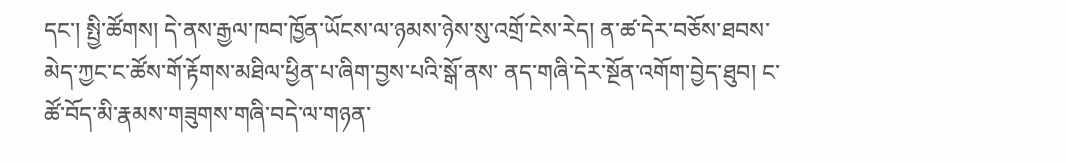དང་། སྤྱི་ཚོགས། དེ་ནས་རྒྱལ་ཁབ་ཁྱོན་ཡོངས་ལ་ཉམས་ཉེས་སུ་འགྲོ་ངེས་རེད། ན་ཚ་དེར་བཅོས་ཐབས་མེད་ཀྱང་ང་ཚོས་གོ་རྟོགས་མཐིལ་ཕྱིན་པ་ཞིག་བྱས་པའི་སྒོ་ནས་ ནད་གཞི་དེར་སྔོན་འགོག་བྱེད་ཐུབ། ང་ཚོ་བོད་མི་རྣམས་གཟུགས་གཞི་བདེ་ལ་གཉན་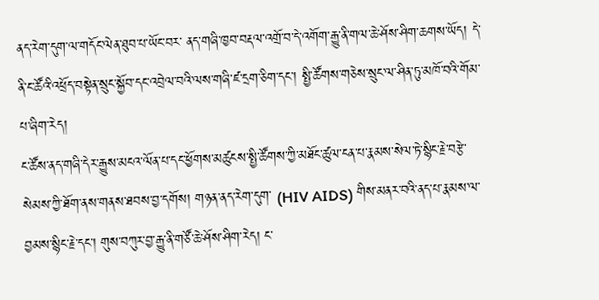ནད་རེག་དུག་ལ་གདོང་ལེན་ཐུབ་པ་ཡོང་བར་ ནད་གཞི་ཁྱབ་བརྡལ་འགྲོ་བ་དེ་འགོག་རྒྱུ་ནི་གལ་ཆེ་ཤོས་ཤིག་ཆགས་ཡོད། དེ་ནི་ང་ཚོའི་འཕྲོད་བསྟེན་སྲུང་སྐྱོབ་དང་འབྲེལ་བའི་ལས་གཞི་ཛ་དྲག་ཅིག་དང་། སྤྱི་ཚོགས་གཅེས་སྲུང་ལ་ཤིན་ཏུ་མཁོ་བའི་གོམ་པ་ཞིག་རེད།
ང་ཚོས་ནད་གཞི་དེར་རྒྱུས་མངའ་ལོན་པ་དང་ཕྱོགས་མཚུངས་སྤྱི་ཚོགས་ཀྱི་མཐོང་ཚུལ་ངན་པ་རྣམས་སེལ་ཏེ་སྙིང་རྗེ་བརྩེ་སེམས་ཀྱི་ཐོག་ནས་གནས་ཐབས་བྱ་དགོས། གཉན་ནད་རེག་དུག་ (HIV AIDS) གིས་མནར་བའི་ནད་པ་རྣམས་ལ་བྱམས་སྙིང་རྗེ་དང་། གུས་བཀུར་བྱ་རྒྱུ་ནི་གཙོ་ཆེ་ཤོས་ཤིག་རེད། ང་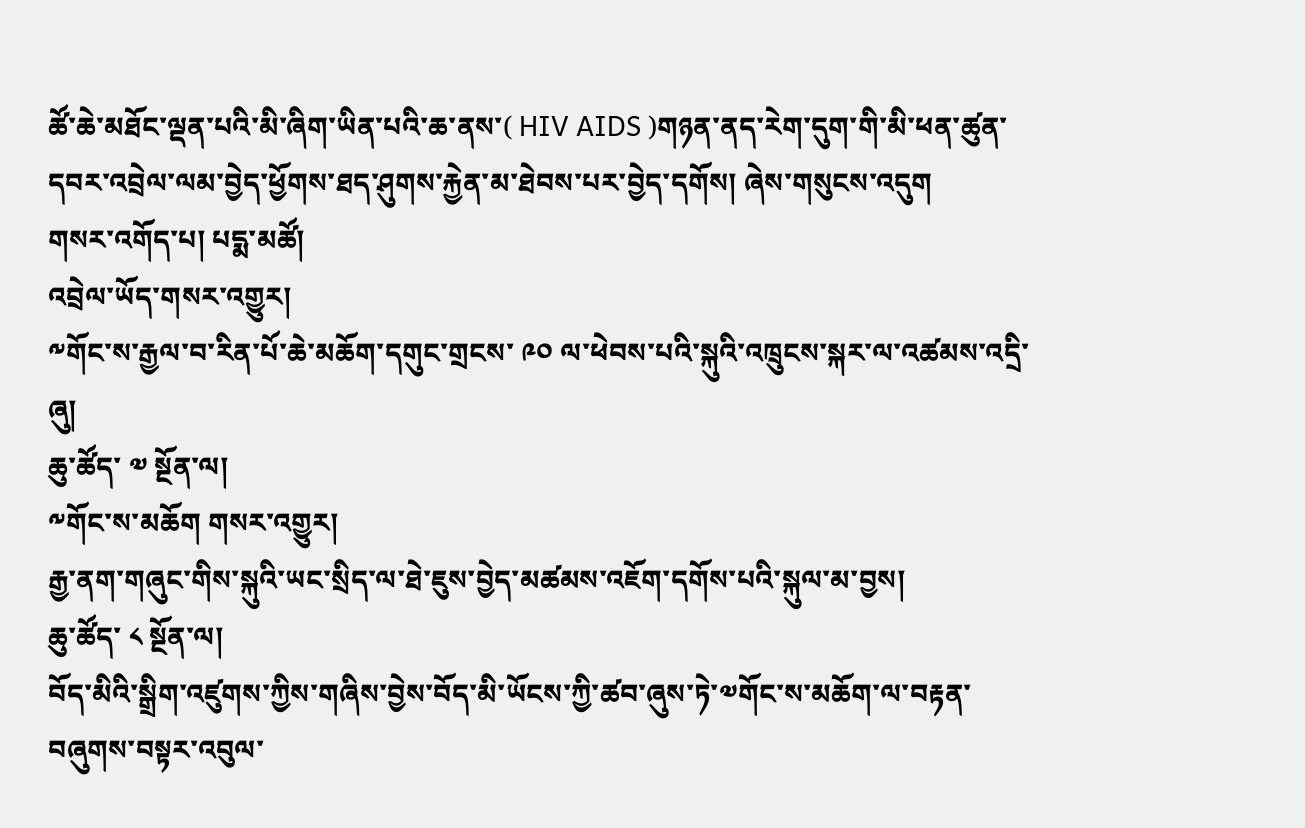ཚོ་ཆེ་མཐོང་ལྡན་པའི་མི་ཞིག་ཡིན་པའི་ཆ་ནས་( HIV AIDS )གཉན་ནད་རེག་དུག་གི་མི་ཕན་ཚུན་དབར་འབྲེལ་ལམ་བྱེད་ཕྱོགས་ཐད་ཤུགས་རྐྱེན་མ་ཐེབས་པར་བྱེད་དགོས། ཞེས་གསུངས་འདུག
གསར་འགོད་པ། པདྨ་མཚོ།
འབྲེལ་ཡོད་གསར་འགྱུར།
༸གོང་ས་རྒྱལ་བ་རིན་པོ་ཆེ་མཆོག་དགུང་གྲངས་ ༩༠ ལ་ཕེབས་པའི་སྐུའི་འཁྲུངས་སྐར་ལ་འཚམས་འདྲི་ཞུ།
ཆུ་ཚོད་ ༧ སྔོན་ལ།
༸གོང་ས་མཆོག གསར་འགྱུར།
རྒྱ་ནག་གཞུང་གིས་སྐུའི་ཡང་སྲིད་ལ་ཐེ་ཇུས་བྱེད་མཚམས་འཇོག་དགོས་པའི་སྐུལ་མ་བྱས།
ཆུ་ཚོད་ ༨ སྔོན་ལ།
བོད་མིའི་སྒྲིག་འཛུགས་ཀྱིས་གཞིས་བྱེས་བོད་མི་ཡོངས་ཀྱི་ཚབ་ཞུས་ཏེ་༧གོང་ས་མཆོག་ལ་བརྟན་བཞུགས་བསྟར་འབུལ་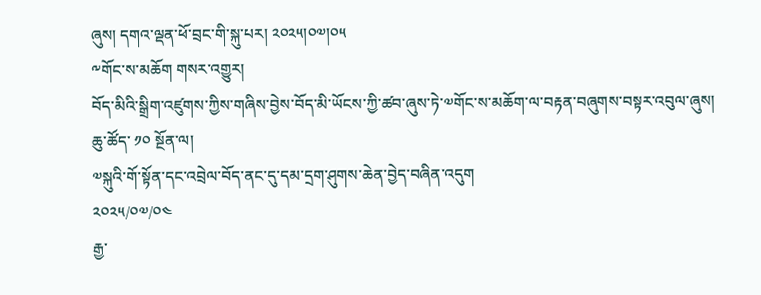ཞུས། དགའ་ལྡན་ཕོ་བྲང་གི་སྐུ་པར། ༢༠༢༥།༠༧།༠༥
༸གོང་ས་མཆོག གསར་འགྱུར།
བོད་མིའི་སྒྲིག་འཛུགས་ཀྱིས་གཞིས་བྱེས་བོད་མི་ཡོངས་ཀྱི་ཚབ་ཞུས་ཏེ་༧གོང་ས་མཆོག་ལ་བརྟན་བཞུགས་བསྟར་འབུལ་ཞུས།
ཆུ་ཚོད་ ༡༠ སྔོན་ལ།
༧སྐུའི་གོ་སྟོན་དང་འབྲེལ་བོད་ནང་དུ་དམ་དྲག་ཤུགས་ཆེན་བྱེད་བཞིན་འདུག
༢༠༢༥/༠༧/༠༤
རྒྱ་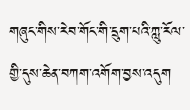གཞུང་གིས་རེབ་གོང་གི་དྲུག་པའི་ཀླུ་རོལ་གྱི་དུས་ཆེན་བཀག་འགོག་བྱས་འདུག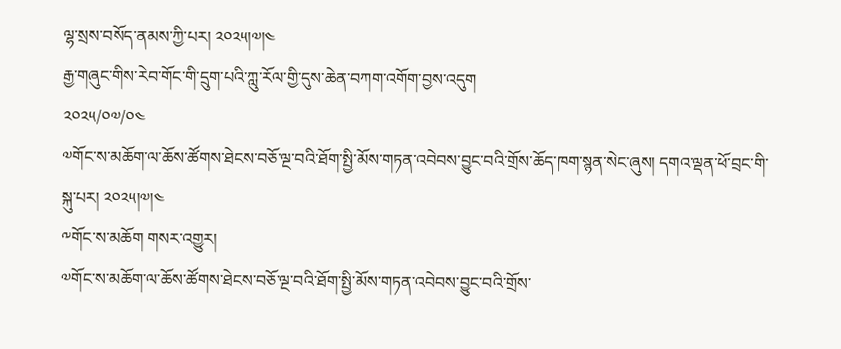ལྷ་སྲས་བསོད་ནམས་ཀྱི་པར། ༢༠༢༥།༧།༤
རྒྱ་གཞུང་གིས་རེབ་གོང་གི་དྲུག་པའི་ཀླུ་རོལ་གྱི་དུས་ཆེན་བཀག་འགོག་བྱས་འདུག
༢༠༢༥/༠༧/༠༤
༧གོང་ས་མཆོག་ལ་ཆོས་ཚོགས་ཐེངས་བཅོ་ལྔ་བའི་ཐོག་སྤྱི་མོས་གཏན་འབེབས་བྱུང་བའི་གྲོས་ཆོད་ཁག་སྙན་སེང་ཞུས། དགའ་ལྡན་ཕོ་བྲང་གི་སྐུ་པར། ༢༠༢༥།༧།༤
༸གོང་ས་མཆོག གསར་འགྱུར།
༧གོང་ས་མཆོག་ལ་ཆོས་ཚོགས་ཐེངས་བཅོ་ལྔ་བའི་ཐོག་སྤྱི་མོས་གཏན་འབེབས་བྱུང་བའི་གྲོས་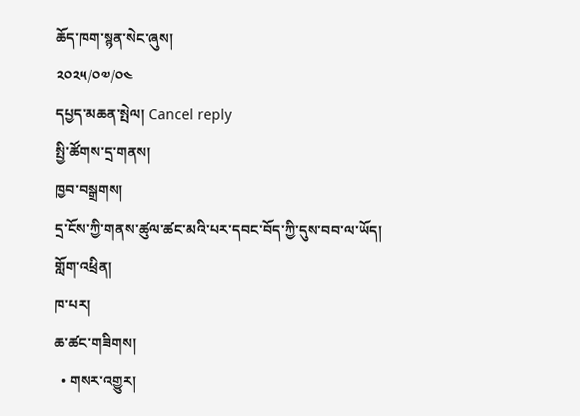ཆོད་ཁག་སྙན་སེང་ཞུས།
༢༠༢༥/༠༧/༠༤
དཔྱད་མཆན་སྤེལ། Cancel reply
སྤྱི་ཚོགས་དྲ་གནས།
ཁྱབ་བསྒྲགས།
དྲ་ངོས་ཀྱི་གནས་ཚུལ་ཚང་མའི་པར་དབང་བོད་ཀྱི་དུས་བབ་ལ་ཡོད།
གློག་འཕྲིན།
ཁ་པར།
ཆ་ཚང་གཟིགས།
  • གསར་འགྱུར།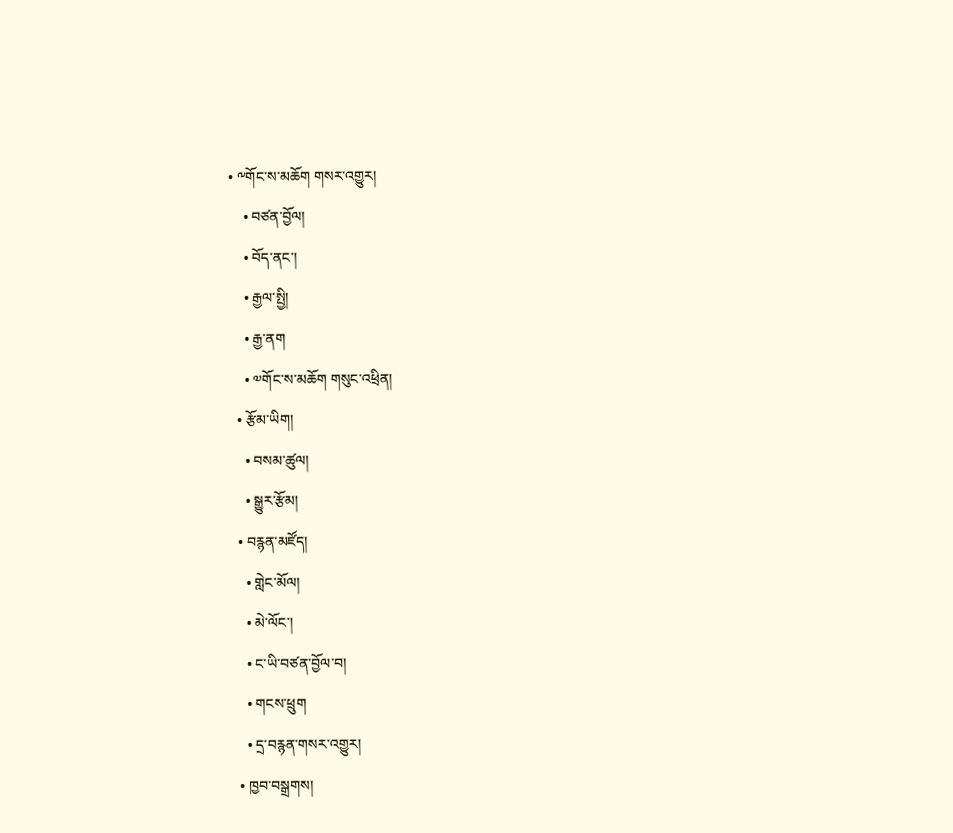• ༸གོང་ས་མཆོག གསར་འགྱུར།
    • བཙན་བྱོལ།
    • བོད་ནང་།
    • རྒྱལ་སྤྱི།
    • རྒྱ་ནག
    • ༧གོང་ས་མཆོག གསུང་འཕྲིན།
  • རྩོམ་ཡིག།
    • བསམ་ཚུལ།
    • སྒྱུར་རྩོམ།
  • བརྙན་མཛོད།
    • གླེང་མོལ།
    • མེ་ལོང་།
    • ང་ཡི་བཙན་བྱོལ་བ།
    • གངས་ཕྲུག
    • དྲ་བརྙན་གསར་འགྱུར།
  • ཁྱབ་བསྒྲགས།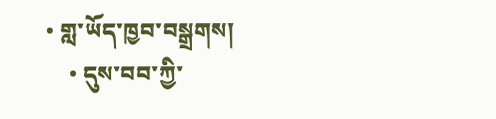• གླ་ཡོད་ཁྱབ་བསྒྲགས།
    • དུས་བབ་ཀྱི་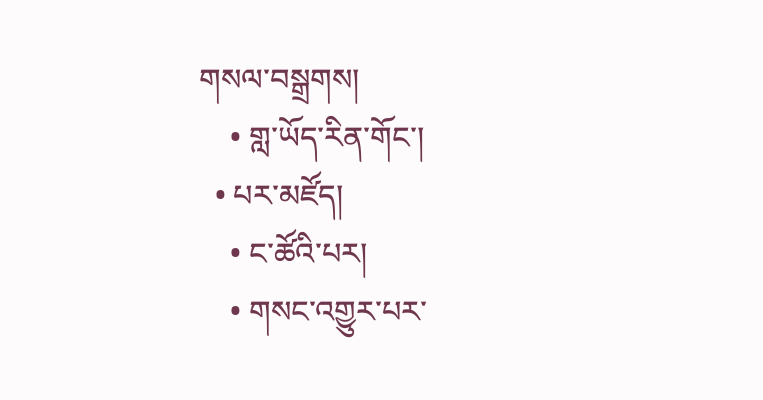གསལ་བསྒྲགས།
    • གླ་ཡོད་རིན་གོང་།
  • པར་མཛོད།
    • ང་ཚོའི་པར།
    • གསང་འགྱུར་པར་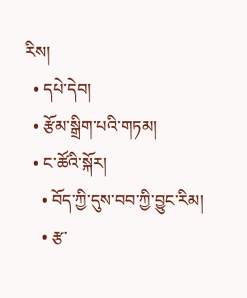རིས།
  • དཔེ་དེབ།
  • རྩོམ་སྒྲིག་པའི་གཏམ།
  • ང་ཚོའི་སྐོར།
    • བོད་ཀྱི་དུས་བབ་ཀྱི་བྱུང་རིམ།
    • རྩ་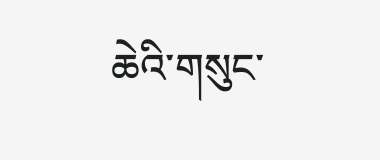ཆེའི་གསུང་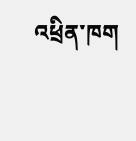འཕྲིན་ཁག